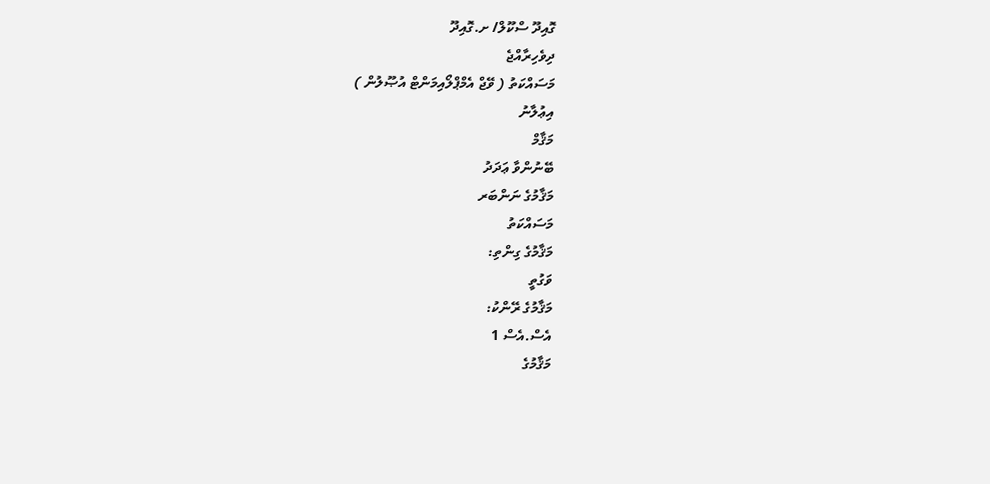ގޮއިދޫ ސްކޫލް/ ށ.ގޮއިދޫ
ދިވެހިރާއްޖެ
މަސައްކަތު ( ވޭޖް އެމްޕްލޯއިމަންޓް އުޞޫލުން )
އިޢުލާނު
މަޤާމް
ބޭނުންވާ ޢަދަދު
މަޤާމުގެ ނަންބަރ
މަސައްކަތު
މަޤާމުގެ ގިންތި:
ވަގުތީ
މަޤާމުގެ ރޭންކު:
އެސް.އެސް 1
މަޤާމުގެ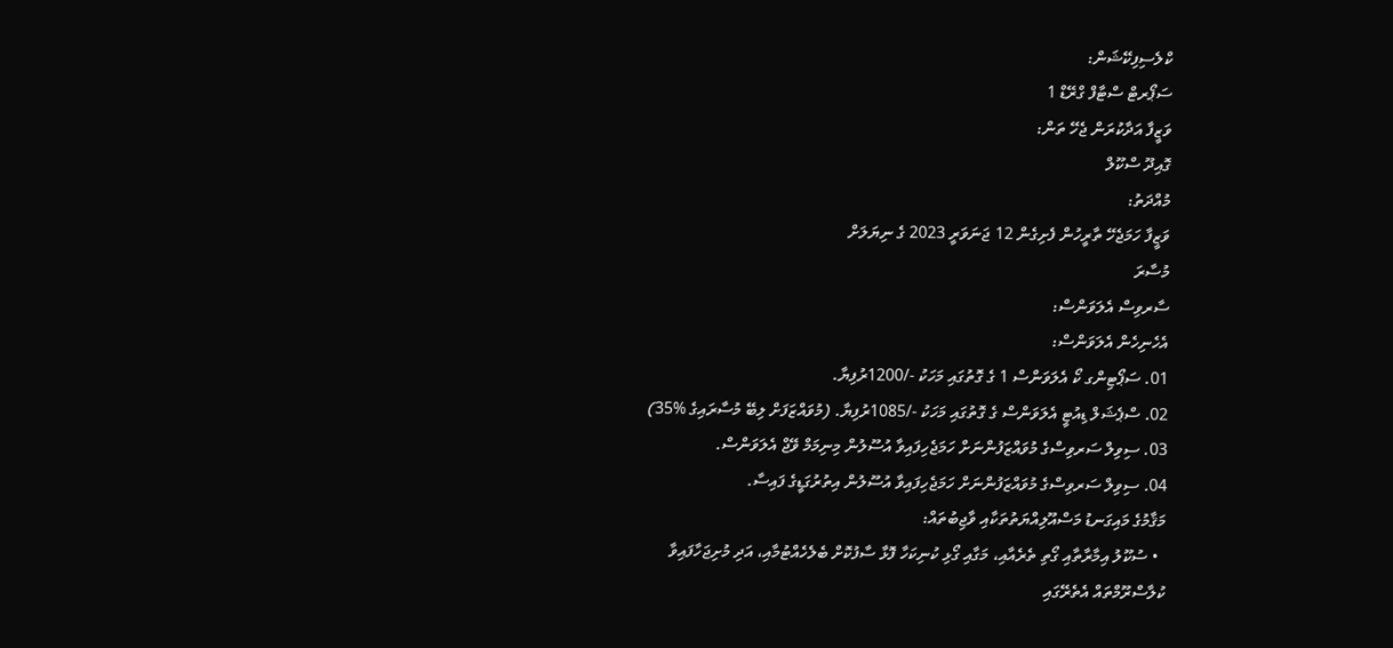ކްލެސިފިކޭޝަން:
ސަޕޯރޓް ސްޓާފް ގްރޭޑް 1
ވަޒީފާ އަދާކުރަން ޖެހޭ ތަން:
ގޮއިދޫ ސްކޫލް
މުއްދަތު:
ވަޒީފާ ހަމަޖެހޭ ތާރީހުން ފެށިގެން 12 ޖަނަވަރީ 2023 ގެ ނިޔަލަށް
މުސާރަ
ސާރވިސް އެލަވަންސް:
އެހެނިހެން އެލަވަންސް:
01. ސަޕޯޓިންގ ކޯ އެލަވަންސް 1 ގެ ގޮތުގައި މަހަކު -/1200ރުފިޔާ.
02. ސްޕެޝަލް ޑިއުޓީ އެލަވަންސް ގެ ގޮތުގައި މަހަކު -/1085ރުފިޔާ. (މުވައްޒަފަށް ލިބޭ މުސާރައިގެ %35)
03. ސިވިލް ސަރވިސްގެ މުވައްޒަފުންނަށް ހަމަޖެހިފައިވާ އުސޫލުން މިނިމަމް ވޭޖް އެލަވަންސް.
04. ސިވިލް ސަރވިސްގެ މުވައްޒަފުންނަށް ހަމަޖެހިފައިވާ އުސޫލުން އިތުރުގަޑީގެ ފައިސާ.
މަޤާމުގެ މައިގަނޑު މަސްއޫލިއްޔަތުތަކާއި ވާޖިބުތައް:
  • ސުކޫލު އިމާރާތާއި ގޯތި ތެރެއާއި، މަގާއި ގޯޅި ކުނިކަހާ ފޮޅާ ސާފުކޮށް ބެލެހެއްޓުމާއި، އަދި މުށިޖަހާފައިވާ ކުލާސްރޫމްތައް އެތެރޭގައި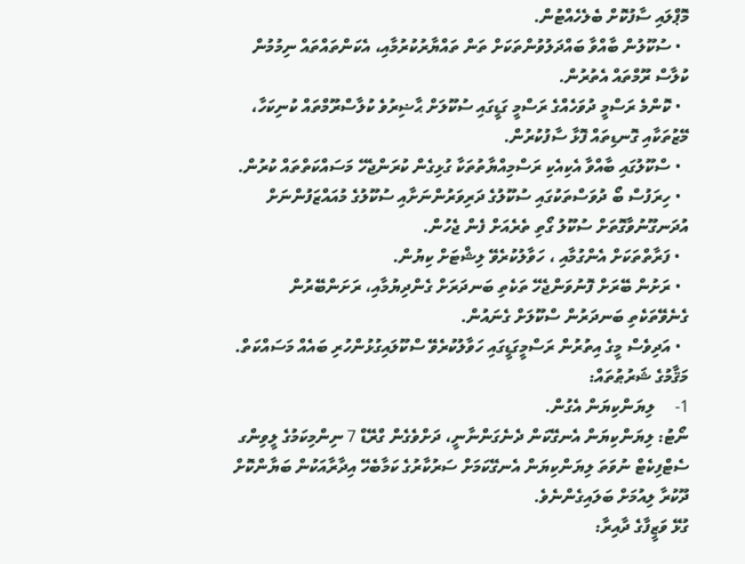މޮޕްލައި ސާފުކޮށް ބެލެހެއްޓުން.
  • ސުކޫލުން ބާއްވާ ބައްދަލުވުންތަކަށް ތަން ތައްޔާރުކުރުމާއި، އެކަންތައްތައް ނިމުމުން ކުލާސް ރޫމްތައް އެތުރުން.
  • ކޮންމެ ރަސްމީ ދުވަހެއްގެ ރަސްމީ ގަޑީގައި ސުކޫލަށް ޙާޟިރުވެ ކުލާސްރޫމްތައް ކުނިކަހާ، މޭޒުތަކާއި ގޮނޑިތައް ފޮޅާ ސާފުކުރުން.
  • ސްކޫލުގައި ބާއްވާ އެކިއެކި ރަސްމިއްޔާތުތަކާ ގުޅިގެން ކުރަންޖެހޭ މަސައްކަތްތައް ކުރުން.
  • ހިރަފުސް ބޯ ދުވަސްތަކުގައި ސުކޫލުގެ ދަރިވަރުންނަށާއި ސުކޫލުގެ މުއައްޒަފުންނަށް އުދަނގޫނުވާގޮތަށް ސުކޫލު ގޯތި ތެރެއަށް ފެން ޖެހުން.
  • ފަރާތްތަކަށް އެންގުމާއި ، ހަވާލުކުރެވޭ ލިޝްޓަށް ކިޔުން.
  • ރަށުން ބޭރަށް ފޮނުވަންޖެހޭ ތަކެތި ބަނދަރަށް ގެންދިޔުމާއި، ރަށަންބޭރުން  ގެނެވޭތަކެތި ބަނދަރުން ސްކޫލަށް ގެނައުން.
  • އަދިވެސް މީގެ އިތުރުން ރަސްމީގަޑީގައި ހަވާލުކުރެވޭ ސްކޫލައިގުޅުންހުރި ބައެއް މަސައްކަތް.
މަޤާމުގެ ޝަރުޠުތައް:
1-     ލިޔަންކިޔަން އެގުން.
ނޯޓު: ލިޔަންކިޔަން އެނގޭކަން ދެނެގަންނާނީ، ދަށްވެގެން ގްރޭޑް 7 ނިންމިކަމުގެ ލީވިންގ ސެޓްފިކެޓް ނުވަތަ ލިޔަންކިޔަން އެނގޭކަމަށް ސަރުކާރުގެ ކަމާބެހޭ އިދާރާއަކުން ބަޔާންކޮށް ދޫކުރާ ލިއުމަށް ބަލައިގެންނެވެ.
ގުޅޭ ވަޒީފާގެ ދާއިރާ: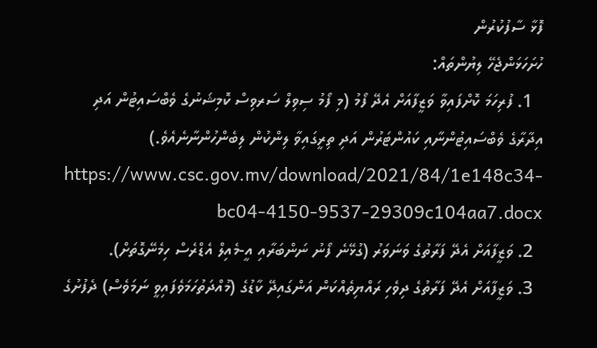ފޮޅާ ސާފުކުރުން
ހުށަހަޅަންޖެހޭ ލިޔުންތައް:
  1. ފުރިހަމަ ކޮށްފައިވާ ވަޒީފާއަށް އެދޭ ފޯމު (މި ފޯމު ސިވިލް ސަރވިސް ކޮމިޝަނުގެ ވެބްސައިޓުން އަދި އިދާރާގެ ވެބްސައިޓުންނާއި ކައުންޓަރުން އަދި ތިރީގައިވާ ލިންކުން ލިބެންހުންނާނެއެވެ.)  https://www.csc.gov.mv/download/2021/84/1e148c34-bc04-4150-9537-29309c104aa7.docx
  2. ވަޒީފާއަށް އެދޭ ފަރާތުގެ ވަނަވަރު (ގުޅޭނެ ފޯނު ނަންބަރާއި އީ-މެއިލް އެޑްރެސް ހިމެނޭގޮތަށް).
  3. ވަޒީފާއަށް އެދޭ ފަރާތުގެ ދިވެހި ރައްޔިތެއްކަން އަންގައިދޭ ކާޑުގެ (މުއްދަތުހަމަވެފައިވީ ނަމަވެސް) ދެފުށުގެ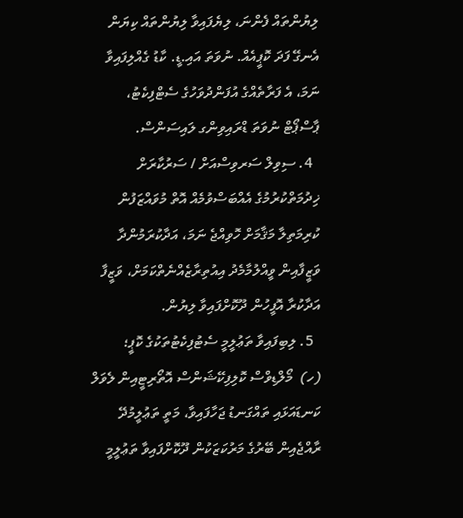ލިޔުންތައް ފެންނަ، ލިޔެފައިވާ ލިޔުންތައް ކިޔަން އެނގޭ ފަދަ ކޮޕީއެއް. ނުވަތަ އައި.ޑީ. ކާޑު ގެއްލިފައިވާ ނަމަ، އެ ފަރާތެއްގެ އުފަންދުވަހުގެ ސެޓްފިކެޓު، ޕާސްޕޯޓް ނުވަތަ ޑްރައިވިންގ ލައިސަންސް.
  4. ސިވިލް ސަރވިސްއަށް / ސަރުކާރަށް ޚިދުމަތްކުރުމުގެ އެއްބަސްވުމެއް އޮތް މުވައްޒަފުން ކުރިމަތިލާ މަޤާމަށް ހޮވިއްޖެ ނަމަ، އަދާކުރަމުންދާ ވަޒީފާއިން ވީއްލުމާމެދު އިއުތިރާޒެއްނެތްކަމަށް، ވަޒީފާ އަދާކުރާ އޮފީހުން ދޫކޮށްފައިވާ ލިޔުން.
  5. ލިބިފައިވާ ތަޢުލީމީ ސެޓުފިކެޓުތަކުގެ ކޮޕީ؛
(ހ)  މޯލްޑިވްސް ކޮލިފިކޭޝަންސް އޮތޯރިޓީއިން ލެވަލް ކަނޑައަޅައި ތައްގަނޑު ޖަހާފައިވާ، މަތީ ތަޢުލީމުދޭ ރާއްޖެއިން ބޭރުގެ މަރުކަޒަކުން ދޫކޮށްފައިވާ ތަޢުލީމީ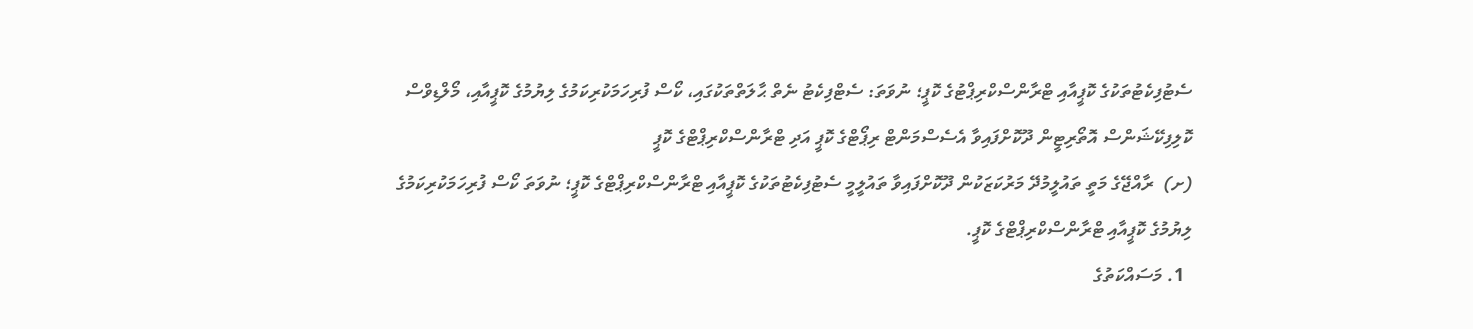ސެޓުފިކެޓުތަކުގެ ކޮޕީއާއި ޓްރާންސްކްރިޕްޓުގެ ކޮޕީ؛ ނުވަތަ: ސެޓްފިކެޓު ނެތް ޙާލަތްތަކުގައި، ކޯސް ފުރިހަމަކުރިކަމުގެ ލިޔުމުގެ ކޮޕީއާއި، މޯލްޑިވްސް ކޮލިފިކޭޝަންސް އޮތޯރިޓީން ދޫކޮށްފައިވާ އެސެސްމަންޓް ރިޕޯޓްގެ ކޮޕީ އަދި ޓްރާންސްކްރިޕްޓްގެ ކޮޕީ
(ށ)  ރާއްޖޭގެ މަތީ ތައުލީމުދޭ މަރުކަޒަކުން ދޫކޮށްފައިވާ ތައުލީމީ ސެޓުފިކެޓުތަކުގެ ކޮޕީއާއި ޓްރާންސްކްރިޕްޓްގެ ކޮޕީ؛ ނުވަތަ ކޯސް ފުރިހަމަކުރިކަމުގެ ލިޔުމުގެ ކޮޕީއާއި ޓްރާންސްކްރިޕްޓްގެ ކޮޕީ.
  1. މަސައްކަތުގެ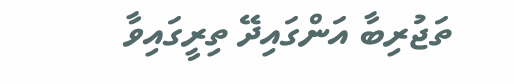ތަޖުރިބާ އަންގައިދޭ ތިރީގައިވާ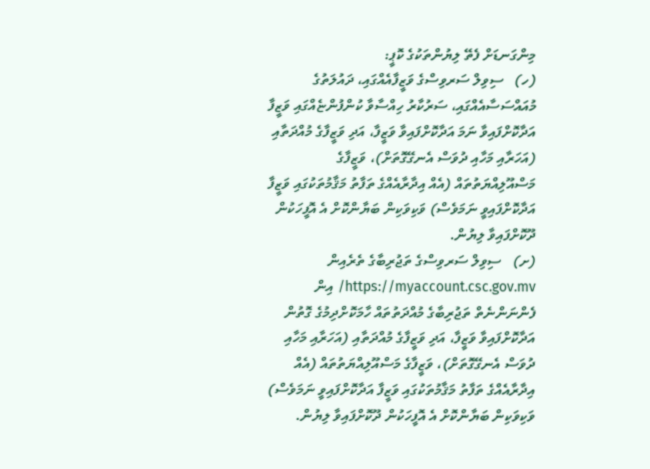މިންގަނޑަށް ފެތޭ ލިޔުންތަކުގެ ކޮޕީ:
(ހ)   ސިވިލް ސަރވިސްގެ ވަޒީފާއެއްގައި، ދައުލަތުގެ މުއައްސަސާއެއްގައި، ސަރުކާރު ހިއްސާވާ ކުންފުންޏެއްގައި ވަޒީފާ އަދާކޮށްފައިވާ ނަމަ އަދާކޮށްފައިވާ ވަޒީފާ، އަދި ވަޒީފާގެ މުއްދަތާއި (އަހަރާއި މަހާއި ދުވަސް އެނގޭގޮތަށް)، ވަޒީފާގެ މަސްއޫލިއްޔަތުތައް (އެއް އިދާރާއެއްގެ ތަފާތު މަޤާމުތަކުގައި ވަޒީފާ އަދާކޮށްފައިވީ ނަމަވެސް) ވަކިވަކިން ބަޔާންކޮށް އެ އޮފީހަކުން ދޫކޮށްފައިވާ ލިޔުން.
(ށ)   ސިވިލް ސަރވިސްގެ ތަޖުރިބާގެ ތެރެއިން https://myaccount.csc.gov.mv/ އިން ފެންނަންނެތް ތަޖުރިބާގެ މުއްދަތުތައް ހާމަކޮށްދިމުގެ ގޮތުން އަދާކޮށްފައިވާ ވަޒީފާ، އަދި ވަޒީފާގެ މުއްދަތާއި (އަހަރާއި މަހާއި ދުވަސް އެނގޭގޮތަށް)، ވަޒީފާގެ މަސްއޫލިއްޔަތުތައް (އެއް އިދާރާއެއްގެ ތަފާތު މަޤާމުތަކުގައި ވަޒީފާ އަދާކޮށްފައިވީ ނަމަވެސް) ވަކިވަކިން ބަޔާންކޮށް އެ އޮފީހަކުން ދޫކޮށްފައިވާ ލިޔުން.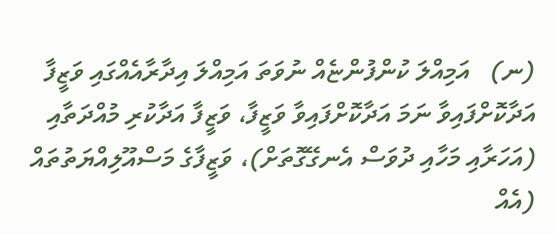(ނ)   އަމިއްލަ ކުންފުންޏެއް ނުވަތަ އަމިއްލަ އިދާރާއެއްގައި ވަޒީފާ އަދާކޮށްފައިވާ ނަމަ އަދާކޮށްފައިވާ ވަޒީފާ، ވަޒީފާ އަދާކުރި މުއްދަތާއި (އަހަރާއި މަހާއި ދުވަސް އެނގޭގޮތަށް)، ވަޒީފާގެ މަސްއޫލިއްޔަތުތައް (އެއް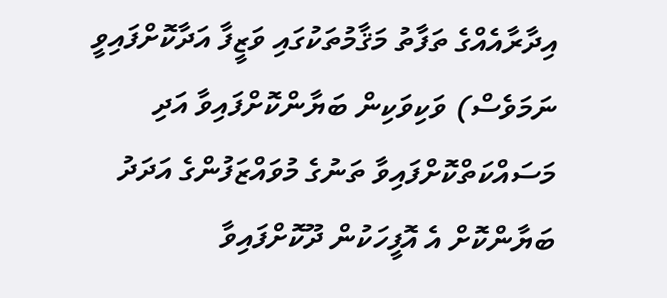އިދާރާއެއްގެ ތަފާތު މަޤާމުތަކުގައި ވަޒީފާ އަދާކޮށްފައިވީ ނަމަވެސް) ވަކިވަކިން ބަޔާންކޮށްފައިވާ އަދި މަސައްކަތްކޮށްފައިވާ ތަނުގެ މުވައްޒަފުންގެ އަދަދު ބަޔާންކޮށް އެ އޮފީހަކުން ދޫކޮށްފައިވާ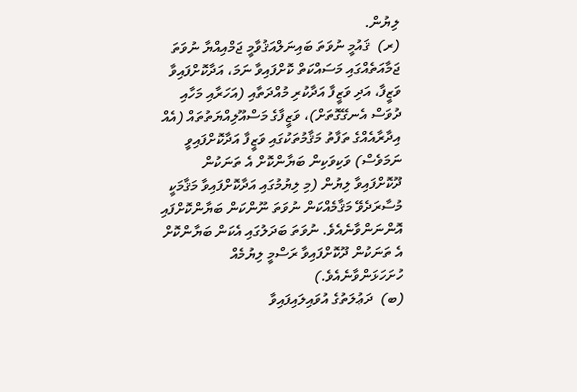ލިޔުން.
(ރ)  ޤައުމީ ނުވަތަ ބައިނަލްއަޤުވާމީ ޖަމްއިއްޔާ ނުވަތަ ޖަމާއަތެއްގައި މަސައްކަތް ކޮށްފައިވާ ނަމަ، އަދާކޮށްފައިވާ ވަޒީފާ، އަދި ވަޒީފާ އަދާކުރި މުއްދަތާއި (އަހަރާއި މަހާއި ދުވަސް އެނގޭގޮތަށް)، ވަޒީފާގެ މަސްއޫލިއްޔަތުތައް (އެއް އިދާރާއެއްގެ ތަފާތު މަޤާމުތަކުގައި ވަޒީފާ އަދާކޮށްފައިވީ ނަމަވެސް) ވަކިވަކިން ބަޔާންކޮށް އެ ތަނަކުން ދޫކޮށްފައިވާ ލިޔުން (މި ލިޔުމުގައި އަދާކޮށްފައިވާ މަޤާމަކީ މުސާރަދެވޭ މަޤާމެއްކަން ނުވަތަ ނޫންކަން ބަޔާންކޮށްފައި އޮންނަންވާނެއެވެ. ނުވަތަ ބަދަލުގައި އެކަން ބަޔާންކޮށް އެ ތަނަކުން ދޫކޮށްފައިވާ ރަސްމީ ލިޔުމެއް ހުށަހަޅަންވާނެއެވެ.)
(ބ)  ދަޢުލަތުގެ އުވައިލައިފައިވާ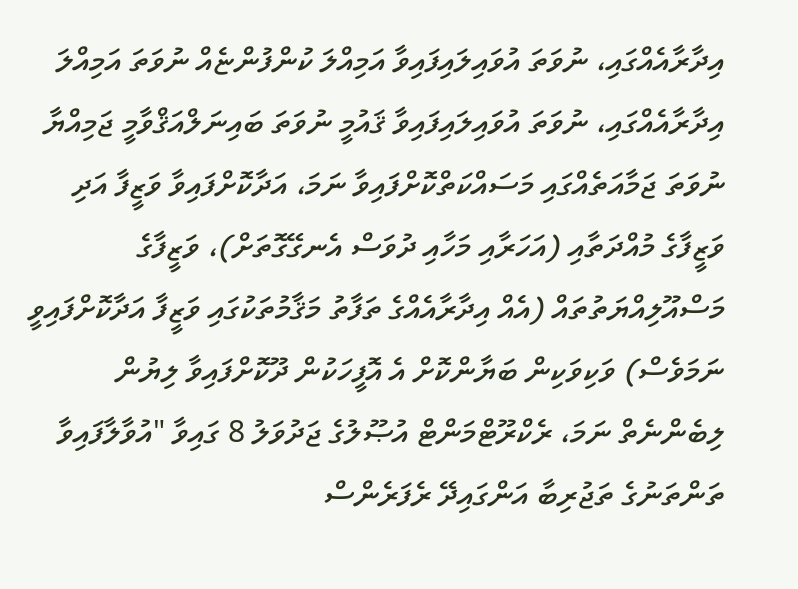އިދާރާއެއްގައި، ނުވަތަ އުވައިލައިފައިވާ އަމިއްލަ ކުންފުންޏެއް ނުވަތަ އަމިއްލަ އިދާރާއެއްގައި، ނުވަތަ އުވައިލައިފައިވާ ޤައުމީ ނުވަތަ ބައިނަލްއަޤްވާމީ ޖަމިއްޔާ ނުވަތަ ޖަމާއަތެއްގައި މަސައްކަތްކޮށްފައިވާ ނަމަ، އަދާކޮށްފައިވާ ވަޒީފާ އަދި ވަޒީފާގެ މުއްދަތާއި (އަހަރާއި މަހާއި ދުވަސް އެނގޭގޮތަށް)، ވަޒީފާގެ މަސްއޫލިއްޔަތުތައް (އެއް އިދާރާއެއްގެ ތަފާތު މަޤާމުތަކުގައި ވަޒީފާ އަދާކޮށްފައިވީ ނަމަވެސް) ވަކިވަކިން ބަޔާންކޮށް އެ އޮފީހަކުން ދޫކޮށްފައިވާ ލިޔުން ލިބެންނެތް ނަމަ، ރެކްރޫޓްމަންޓް އުޞޫލުގެ ޖަދުވަލު 8 ގައިވާ "އުވާލާފައިވާ ތަންތަނުގެ ތަޖުރިބާ އަންގައިދޭ ރެފަރެންސް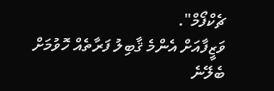ޗެކްފޯމް".
ވަޒީފާއަށް އެންމެ ޤާބިލު ފަރާތެއް ހޮވުމަށް ބެލޭނެ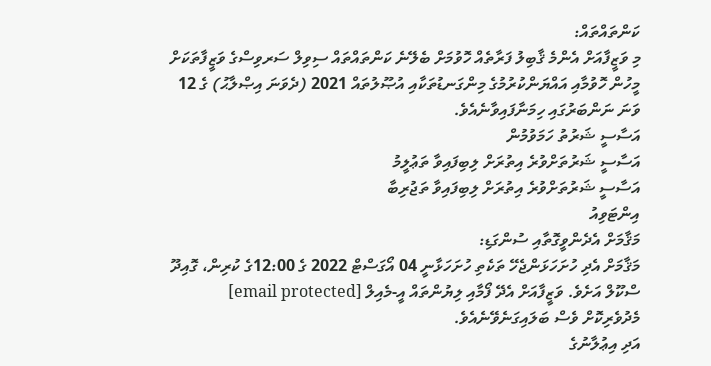ކަންތައްތައް:
މި ވަޒީފާއަށް އެންމެ ޤާބިލު ފަރާތެއް ހޮވުމަށް ބެލޭނެ ކަންތައްތައް ސިވިލް ސަރވިސްގެ ވަޒީފާތަކަށް މީހުން ހޮވުމާއި އައްޔަންކުރުމުގެ މިންގަނޑުތަކާއި އުޞޫލުތައް 2021 (ދެވަނަ އިޞްލާޙު) ގެ 12 ވަނަ ނަންބަރުގައި ހިމަނާފައިވާނެއެވެ.
އަސާސީ ޝަރުތު ހަމަވުމުން
އަސާސީ ޝަރުތަށްވުރެ އިތުރަށް ލިބިފައިވާ ތަޢުލީމު
އަސާސީ ޝަރުތަށްވުރެ އިތުރަށް ލިބިފައިވާ ތަޖުރިބާ
އިންޓަވިއު
މަޤާމަށް އެދެންވީގޮތާއި ސުންގަޑި:
މަޤާމަށް އެދި ހުށަހަޅަންޖެހޭ ތަކެތި ހުށަހަޅާނީ 04 އޯގަސްޓް 2022 ގެ 12:00ގެ ކުރިން، ގޮއިދޫ ސްކޫލް އަށެވެ. ވަޒީފާއަށް އެދޭ ފޯމާއި ލިޔުންތައް އީ-މެއިލް [email protected] މެދުވެރިކޮށް ވެސް ބަލައިގަނެވޭނެއެވެ.
އަދި އިޢުލާނުގެ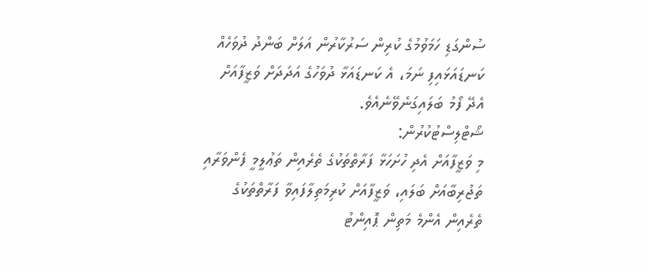ސުންގަޑި ހަމަވުމުގެ ކުރިން ސަރުކާރުން އަލަށް ބަންދު ދުވަހެއް ކަނޑައަޅައިފި ނަމަ، އެ ކަނޑައަޅާ ދުވަހުގެ އަދަދަށް ވަޒީފާއަށް އެދޭ ފޯމު ބަލައިގަނެވޭނެއެވެ.
ޝޯޓްލިސްޓުކުރުން:
މި ވަޒީފާއަށް އެދި ހުށަހަޅާ ފަރާތްތަކުގެ ތެރެއިން ތަޢުލީމީ ފެންވަރާއި ތަޖުރިބާއަށް ބަލައި، ވަޒީފާއަށް ކުރިމަތިލާފައިވާ ފަރާތްތަކުގެ ތެރެއިން އެންމެ މަތިން ޕޮއިންޓު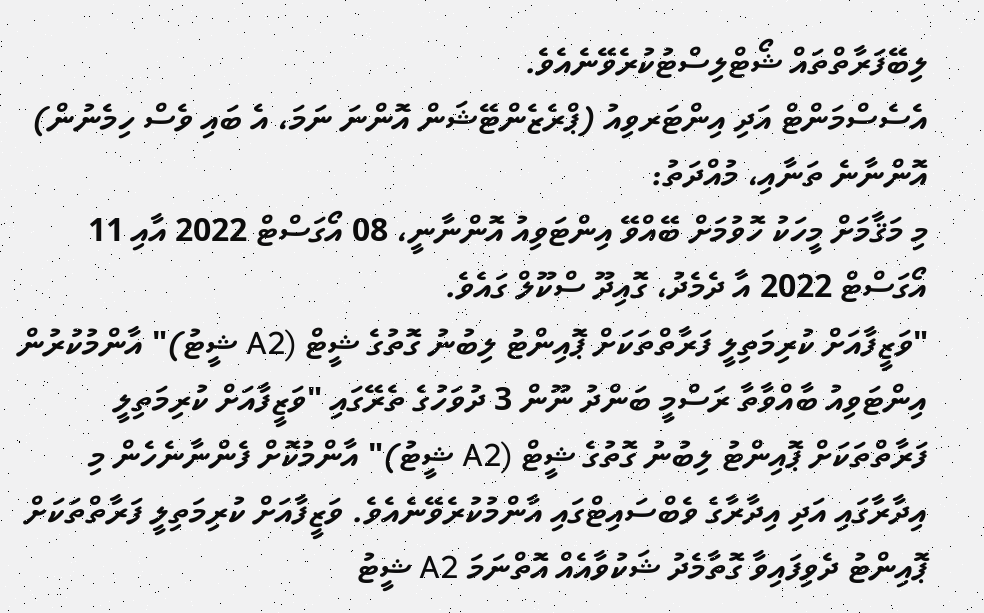ލިބޭފަރާތްތައް ޝޯޓްލިސްޓުކުރެވޭނެއެވެ.
އެސެސްމަންޓް އަދި އިންޓަރވިއު (ޕްރެޒެންޓޭޝަން އޮންނަ ނަމަ، އެ ބައި ވެސް ހިމެނުން) އޮންނާނެ ތަނާއި، މުއްދަތު:
މި މަޤާމަށް މީހަކު ހޮވުމަށް ބޭއްވޭ އިންޓަވިއު އޮންނާނީ، 08 އޯގަސްޓް 2022 އާއި 11 އޯގަސްޓް 2022 އާ ދެމެދު، ގޮއިދޫ ސްކޫލް ގައެވެ.
"ވަޒީފާއަށް ކުރިމަތިލީ ފަރާތްތަކަށް ޕޮއިންޓު ލިބުނު ގޮތުގެ ޝީޓް (A2 ޝީޓު)" އާންމުކުރުން
އިންޓަވިއު ބާއްވާތާ ރަސްމީ ބަންދު ނޫން 3 ދުވަހުގެ ތެރޭގައި "ވަޒީފާއަށް ކުރިމަތިލީ ފަރާތްތަކަށް ޕޮއިންޓު ލިބުނު ގޮތުގެ ޝީޓް (A2 ޝީޓު)" އާންމުކޮށް ފެންނާނެހެން މި އިދާރާގައި އަދި އިދާރާގެ ވެބްސައިޓްގައި އާންމުކުރެވޭނެއެވެ. ވަޒީފާއަށް ކުރިމަތިލީ ފަރާތްތަކަށް ޕޮއިންޓު ދެވިފައިވާ ގޮތާމެދު ޝަކުވާއެއް އޮތްނަމަ A2 ޝީޓު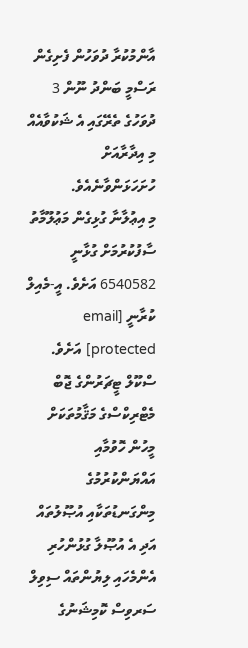އާންމުކުރާ ދުވަހުން ފެށިގެން ރަސްމީ ބަންދު ނޫން 3 ދުވަހުގެ ތެރޭގައި އެ ޝަކުވާއެއް މި އިދާރާއަށް ހުށަހަޅަންވާނެއެވެ.
މި އިޢުލާނާ ގުޅިގެން މަޢުލޫމާތު ސާފުކުރުމަށް ގުޅާނީ 6540582 އަށެވެ. އީ-މެއިލް ކުރާނީ [email protected] އަށެވެ.
ސްކޫލް ޓީޗަރުންގެ ޖޮބް މެޓްރިކްސްގެ މަޤާމުތަކަށް މީހުން ހޮވުމާއި އައްޔަންކުރުމުގެ މިންގަނޑުތަކާއި އުޞޫލުތައް އަދި އެ އުޞޫލާ ގުޅުންހުރި އެންމެހައި ލިޔުންތައް ސިވިލް ސަރވިސް ކޮމިޝަނުގެ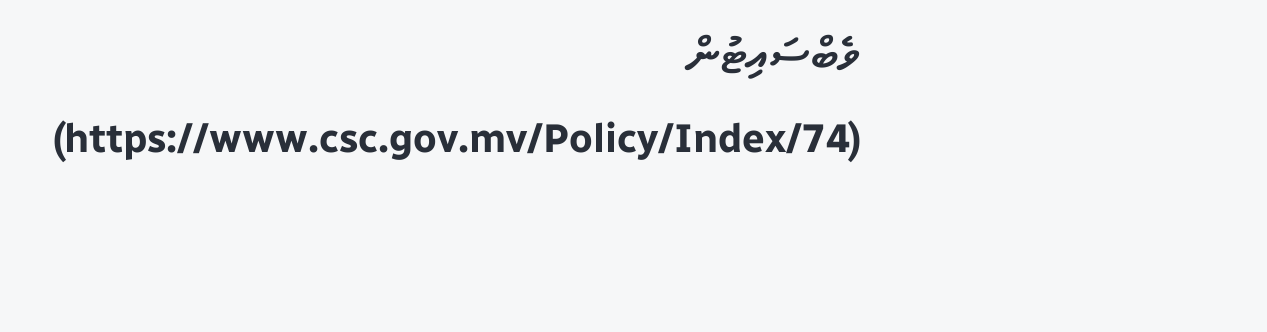ވެބްސައިޓުން (https://www.csc.gov.mv/Policy/Index/74)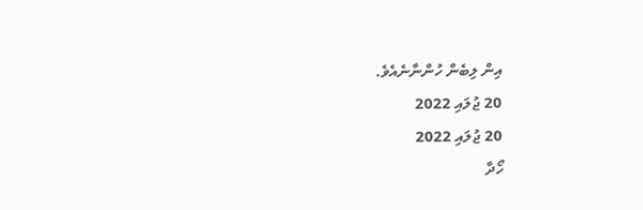އިން ލިބެން ހުންނާނެއެވެ.
20 ޖުލައި 2022
20 ޖުލައި 2022
ހޯދާ